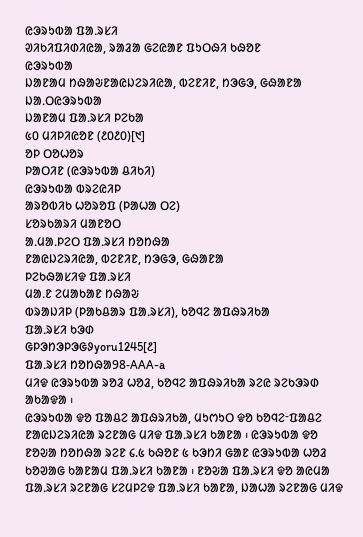ᱭᱳᱨᱩᱵᱟ ᱯᱟᱹᱨᱥᱤ
ᱣᱤᱠᱤᱯᱤᱰᱤᱭᱟ, ᱨᱟᱲᱟ ᱜᱮᱭᱟᱱ ᱯᱩᱛᱷᱤ ᱠᱷᱚᱱ
ᱭᱳᱨᱩᱵᱟ
ᱡᱟᱱᱟᱢ ᱴᱷᱟᱶᱱᱟᱭᱡᱮᱨᱤᱭᱟ, ᱵᱮᱱᱤᱱ, ᱴᱳᱜᱳ, ᱜᱷᱟᱱᱟ
ᱡᱟᱹᱛᱭᱳᱨᱩᱵᱟ
ᱡᱟᱱᱟᱢ ᱯᱟᱹᱨᱥᱤ ᱞᱮᱠᱟ
᱕᱐ ᱢᱤᱞᱤᱭᱚᱱ (᱒᱐᱒᱐)[᱑]
ᱚᱞ ᱛᱚᱦᱚᱨ
ᱞᱟᱛᱤᱱ (ᱭᱳᱨᱩᱵᱟ ᱪᱤᱠᱤ)
ᱭᱳᱨᱩᱵᱟ ᱵᱨᱮᱭᱤᱞ
ᱟᱨᱚᱵᱤᱠ ᱦᱚᱨᱚᱯ (ᱞᱟᱦᱟ ᱛᱮ)
ᱥᱚᱨᱠᱟᱨᱤ ᱢᱟᱱᱚᱛ
ᱟᱹᱢᱟᱹᱞᱮᱛ ᱯᱟᱹᱨᱥᱤ ᱴᱚᱴᱷᱟ
ᱱᱟᱭᱡᱮᱨᱤᱭᱟ, ᱵᱮᱱᱤᱱ, ᱴᱳᱜᱳ, ᱜᱷᱟᱱᱟ
ᱞᱮᱠᱷᱟᱥᱤᱫ ᱯᱟᱹᱨᱥᱤ
ᱢᱟᱹᱱ ᱮᱢᱟᱠᱟᱱ ᱴᱷᱟᱶ
ᱵᱨᱟᱡᱤᱞ (ᱞᱟᱠᱪᱟᱨ ᱯᱟᱹᱨᱥᱤ), ᱠᱚᱧᱮ ᱟᱯᱷᱨᱤᱠᱟ
ᱯᱟᱹᱨᱥᱤ ᱠᱳᱰ
ᱜᱞᱳᱴᱳᱞᱳᱜᱽyoru1245[᱒]
ᱯᱟᱹᱨᱥᱤ ᱴᱚᱴᱷᱟ98-AAA-a
ᱢᱤᱫ ᱭᱳᱨᱩᱵᱟ ᱨᱚᱲ ᱦᱚᱲ, ᱠᱚᱧᱮ ᱟᱯᱷᱨᱤᱠᱟ ᱨᱮᱭ ᱨᱮᱠᱳᱨᱰ ᱟᱠᱟᱫᱟ ᱾
ᱭᱳᱨᱩᱵᱟ ᱫᱚ ᱯᱟᱪᱮ ᱟᱯᱷᱨᱤᱠᱟ, ᱢᱩᱬᱩᱛ ᱫᱚ ᱠᱚᱧᱮᱼᱯᱟᱪᱮ ᱱᱟᱭᱡᱮᱨᱤᱭᱟ ᱨᱮᱱᱟᱜ ᱢᱤᱫ ᱯᱟᱹᱨᱥᱤ ᱠᱟᱱᱟ ᱾ ᱭᱳᱨᱩᱵᱟ ᱫᱚ ᱱᱚᱶᱟ ᱴᱚᱴᱷᱟ ᱨᱮᱱ ᱔.᱕ ᱠᱷᱚᱱ ᱕ ᱠᱳᱴᱤ ᱜᱟᱱ ᱭᱳᱨᱩᱵᱟ ᱦᱚᱲ ᱠᱚᱣᱟᱜ ᱠᱟᱱᱟᱢ ᱯᱟᱹᱨᱥᱤ ᱠᱟᱱᱟ ᱾ ᱱᱚᱶᱟ ᱯᱟᱹᱨᱥᱤ ᱫᱚ ᱟᱭᱢᱟ ᱯᱟᱹᱨᱥᱤ ᱨᱮᱱᱟᱜ ᱥᱮᱢᱞᱮᱫ ᱯᱟᱹᱨᱥᱤ ᱠᱟᱱᱟ, ᱡᱟᱦᱟ ᱨᱮᱱᱟᱜ ᱢᱤᱫ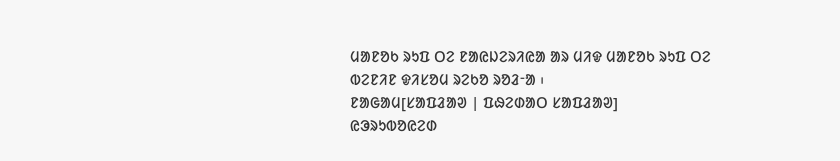ᱢᱟᱱᱚᱠ ᱨᱩᱯ ᱛᱮ ᱱᱟᱭᱡᱮᱨᱤᱭᱟ ᱟᱨ ᱢᱤᱫ ᱢᱟᱱᱚᱠ ᱨᱩᱯ ᱛᱮ ᱵᱮᱱᱤᱱ ᱫᱤᱥᱚᱢ ᱨᱮᱠᱚ ᱨᱚᱲᱼᱟ ᱾
ᱱᱟᱜᱟᱢ[ᱥᱟᱯᱲᱟᱣ | ᱯᱷᱮᱰᱟᱛ ᱥᱟᱯᱲᱟᱣ]
ᱭᱳᱨᱩᱵᱚᱭᱮᱰ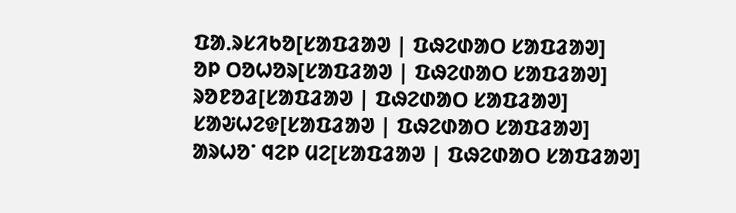ᱯᱟᱹᱨᱥᱤᱠᱚ[ᱥᱟᱯᱲᱟᱣ | ᱯᱷᱮᱰᱟᱛ ᱥᱟᱯᱲᱟᱣ]
ᱚᱞ ᱛᱚᱦᱚᱨ[ᱥᱟᱯᱲᱟᱣ | ᱯᱷᱮᱰᱟᱛ ᱥᱟᱯᱲᱟᱣ]
ᱨᱚᱱᱚᱲ[ᱥᱟᱯᱲᱟᱣ | ᱯᱷᱮᱰᱟᱛ ᱥᱟᱯᱲᱟᱣ]
ᱥᱟᱶᱦᱮᱫ[ᱥᱟᱯᱲᱟᱣ | ᱯᱷᱮᱰᱟᱛ ᱥᱟᱯᱲᱟᱣ]
ᱟᱨᱦᱚᱸ ᱧᱮᱞ ᱢᱮ[ᱥᱟᱯᱲᱟᱣ | ᱯᱷᱮᱰᱟᱛ ᱥᱟᱯᱲᱟᱣ]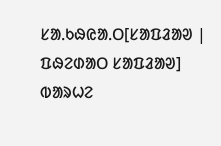ᱥᱟᱹᱠᱷᱭᱟᱹᱛ[ᱥᱟᱯᱲᱟᱣ | ᱯᱷᱮᱰᱟᱛ ᱥᱟᱯᱲᱟᱣ]
ᱵᱟᱨᱦᱮ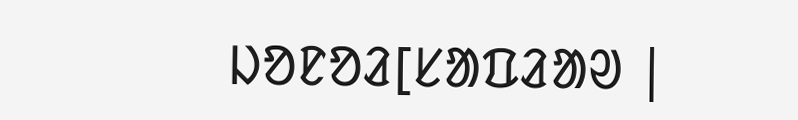ᱡᱚᱱᱚᱲ[ᱥᱟᱯᱲᱟᱣ |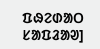ᱯᱷᱮᱰᱟᱛ ᱥᱟᱯᱲᱟᱣ]